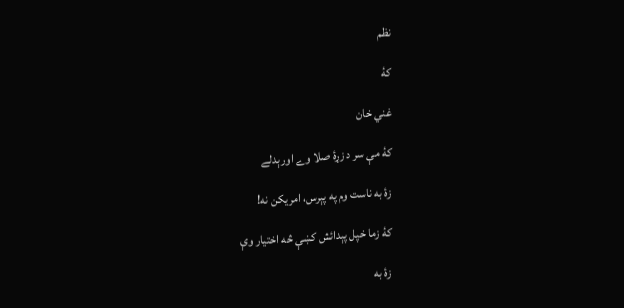نظم

کۀ

غني خان

کۀ مې سر د زړۀ صلا وے اورېدلے

زۀ به ناست وم په پېرس، امريکن نه!

کۀ زما خپل پېدائش کښې څه اختيار وې

زۀ به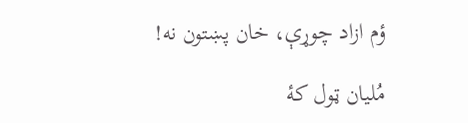ؤم ازاد چوړې، خان پښتون نه!

مُليان ټول کۀ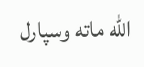الله ماته وسپارل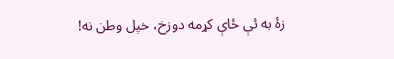زۀ به ئې ځاې کړمه دوزخ، خپل وطن نه!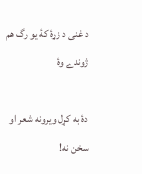د غنی د زړۀ کۀ يو رگ هم ژوندے وۀ

دۀ به کړل ويرونه شعر او سخن نه!